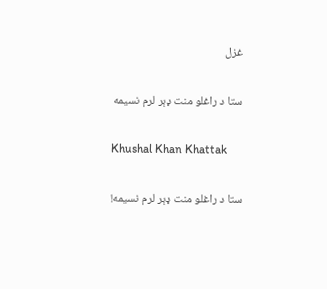غزل

ستا د راغلو منت ډېر لرم نسيمه

Khushal Khan Khattak

ستا د راغلو منت ډېر لرم نسيمه!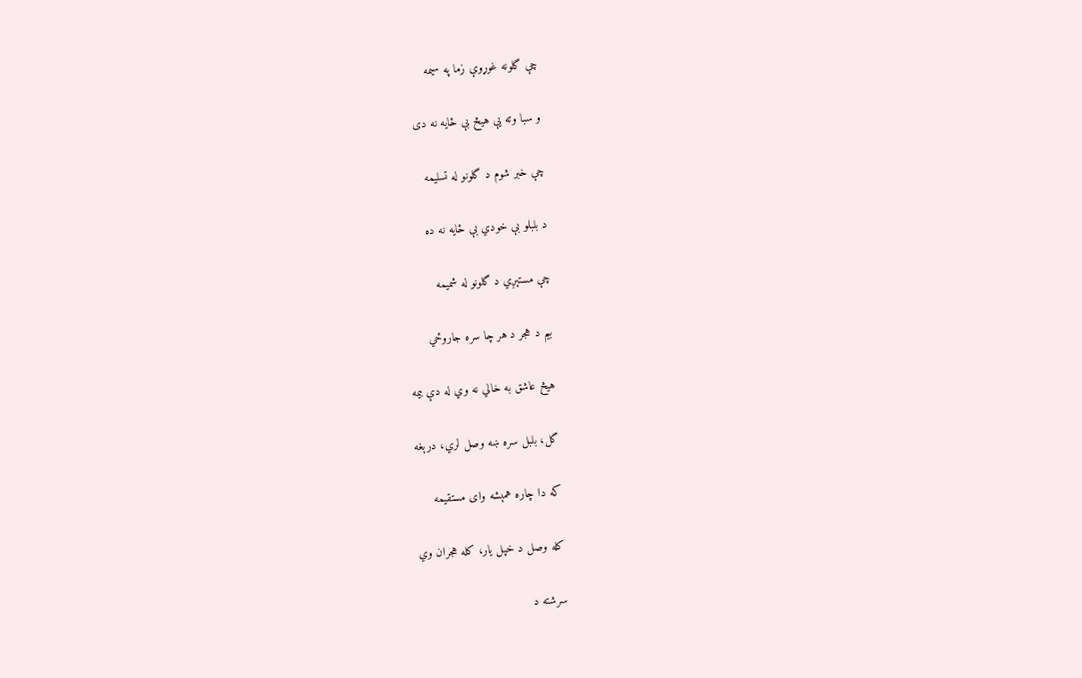چې گلونه غوړوې زما په سيمه

و سبا وته يې هيڅ بې ځايه نه دی

چې خبر شوم د گلونو له تسليمه

د بلبلو بې خودي بې ځايه نه ده

چې مستېږي د گلونو له شميمه

بيم د هجر د هر چا سره جاروځي

هيڅ عاشق به خالي نه وي له دې بيمه

گل، بلبل سره ښه وصل لري، درېغه

که دا چاره همېشه وای مستقيمه

کله وصل د خپل يار، کله هجران وي

سرشته د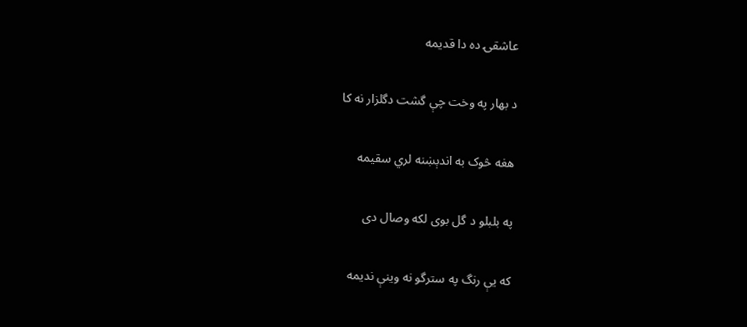عاشقۍ ده دا قديمه

د بهار په وخت چې گشت دگلزار نه کا

هغه څوک به اندېښنه لري سقيمه

په بلبلو د گل بوی لکه وصال دی

که يې رنگ په سترگو نه وينې نديمه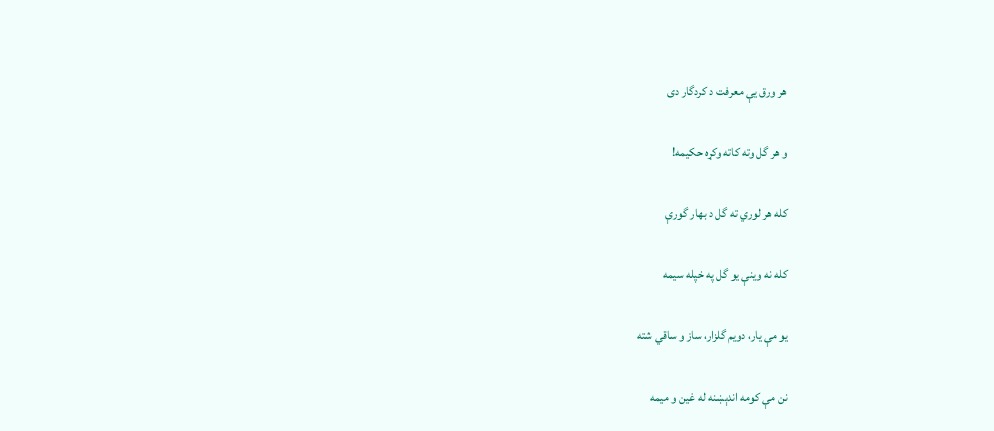هر ورق يې معرفت د کردگار دی

و هر گل وته کاته وکړه حکيمه!

کله هر لوري ته گل د بهار گورې

کله نه وينې يو گل په خپله سيمه

يو مې يار، دويم گلزار، ساز و ساقي شته

نن مې کومه اندېښنه له غين و ميمه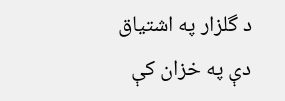د گلزار په اشتياق دې په خزان کې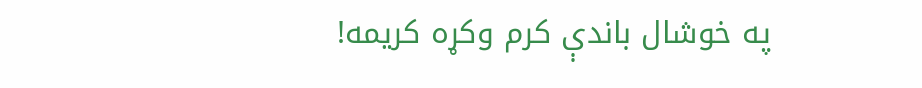په خوشال باندې کرم وکړه کريمه!